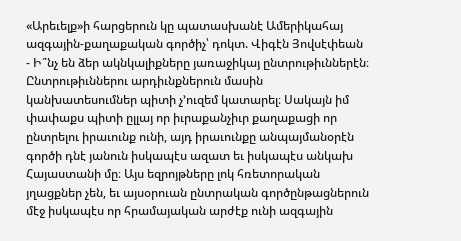«Արեւելք»ի հարցերուն կը պատասխանէ Ամերիկահայ ազգային-քաղաքական գործիչ՝ դոկտ. Վիգէն Յովսէփեան
- Ի՞նչ են ձեր ակնկալիքները յառաջիկայ ընտրութիւններէն։
Ընտրութիւններու արդիւնքներուն մասին կանխատեսումներ պիտի չ՚ուզեմ կատարել։ Սակայն իմ փափաքս պիտի ըլլայ որ իւրաքանչիւր քաղաքացի որ ընտրելու իրաւունք ունի, այդ իրաւունքը անպայմանօրէն գործի դնէ յանուն իսկապէս ազատ եւ իսկապէս անկախ Հայաստանի մը։ Այս եզրոյթները լոկ հռետորական յղացքներ չեն, եւ այսօրուան ընտրական գործընթացներուն մէջ իսկապէս որ հրամայական արժէք ունի ազգային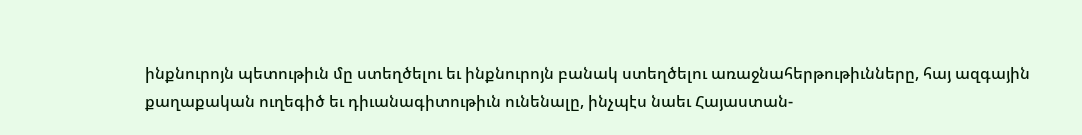ինքնուրոյն պետութիւն մը ստեղծելու եւ ինքնուրոյն բանակ ստեղծելու առաջնահերթութիւնները, հայ ազգային քաղաքական ուղեգիծ եւ դիւանագիտութիւն ունենալը, ինչպէս նաեւ Հայաստան-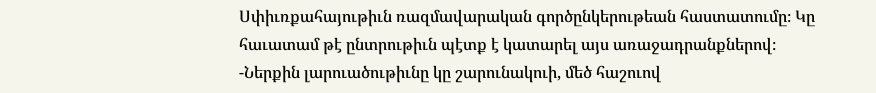Սփիւռքահայութիւն ռազմավարական գործընկերութեան հաստատումը։ Կը հաւատամ թէ ընտրութիւն պէտք է կատարել այս առաջադրանքներով։
-Ներքին լարուածութիւնը կը շարունակուի, մեծ հաշուով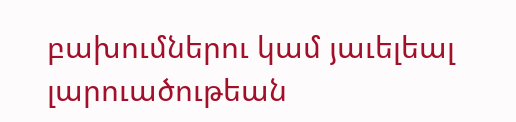բախումներու կամ յաւելեալ լարուածութեան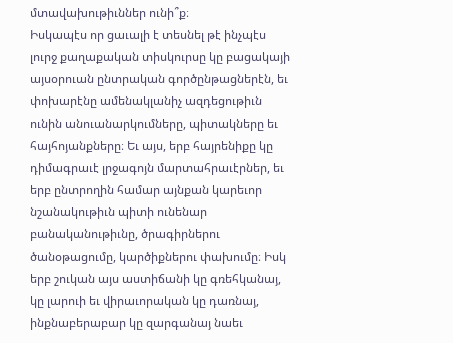մտավախութիւններ ունի՞ք։
Իսկապէս որ ցաւալի է տեսնել թէ ինչպէս լուրջ քաղաքական տիսկուրսը կը բացակայի այսօրուան ընտրական գործընթացներէն, եւ փոխարէնը ամենակլանիչ ազդեցութիւն ունին անուանարկումները, պիտակները եւ հայհոյանքները։ Եւ այս, երբ հայրենիքը կը դիմագրաւէ լրջագոյն մարտահրաւէրներ, եւ երբ ընտրողին համար այնքան կարեւոր նշանակութիւն պիտի ունենար բանականութիւնը, ծրագիրներու ծանօթացումը, կարծիքներու փախումը։ Իսկ երբ շուկան այս աստիճանի կը գռեհկանայ, կը լարուի եւ վիրաւորական կը դառնայ, ինքնաբերաբար կը զարգանայ նաեւ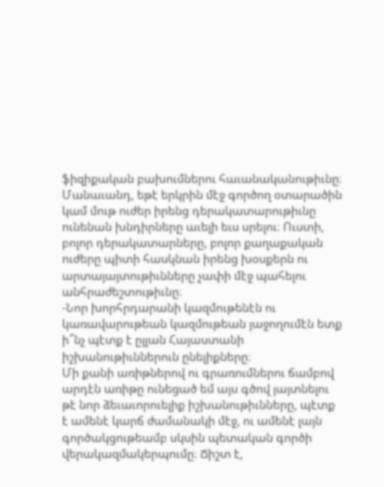ֆիզիքական բախումներու հաւանականութիւնը։ Մանաւանդ, եթէ երկրին մէջ գործող օտարածին կամ մութ ուժեր իրենց դերակատարութիւնը ունենան խնդիրները աւելի եւս սրելու։ Ուստի, բոլոր դերակատարները, բոլոր քաղաքական ուժերը պիտի հասկնան իրենց խօսքերն ու արտայայտութիւնները չափի մէջ պահելու անհրաժեշտութիւնը։
-Նոր խորհրդարանի կազմութենէն ու կառավարութեան կազմութեան յաջողումէն ետք ի՞նչ պէտք է ըլլան Հայաստանի իշխանութիւններուն ընելիքները։
Մի քանի առիթներով ու գրառումներու ճամբով արդէն առիթը ունեցած եմ այս գծով յայտնելու թէ նոր ձեւաւորուելիք իշխանութիւնները, պէտք է ամենէ կարճ ժամանակի մէջ, ու ամենէ լայն գործակցութեամբ սկսին պետական գործի վերակազմակերպումը։ Ճիշտ է,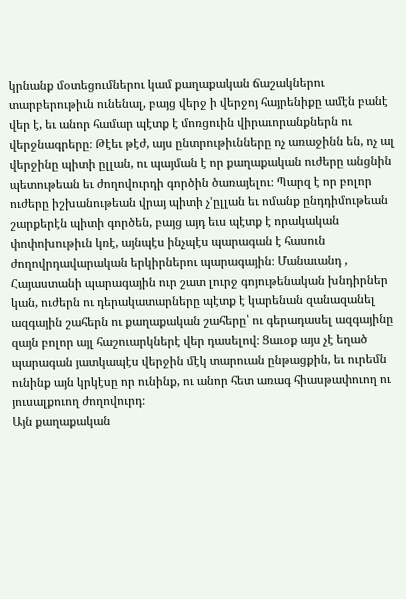կրնանք մօտեցումներու կամ քաղաքական ճաշակներու տարբերութիւն ունենալ, բայց վերջ ի վերջոյ հայրենիքը ամէն բանէ վեր է, եւ անոր համար պէտք է մոռցուին վիրաւորանքներն ու վերջնագրերը։ Թէեւ թէժ, այս ընտրութիւնները ոչ առաջինն են, ոչ ալ վերջինը պիտի ըլլան, ու պայման է որ քաղաքական ուժերը անցնին պետութեան եւ ժողովուրդի գործին ծառայելու։ Պարզ է որ բոլոր ուժերը իշխանութեան վրայ պիտի չ՚ըլլան եւ ոմանք ընդդիմութեան շարքերէն պիտի գործեն, բայց այդ եւս պէտք է որակական փոփոխութիւն կռէ, այնպէս ինչպէս պարագան է հասուն ժողովրդավարական երկիրներու պարագային։ Մանաւանդ , Հայաստանի պարագային ուր շատ լուրջ գոյութենական խնդիրներ կան, ուժերն ու դերակատարները պէտք է կարենան զանազանել ազգային շահերն ու քաղաքական շահերը՝ ու գերադասել ազգայինը զայն բոլոր այլ հաշուարկներէ վեր դասելով։ Ցաւօք այս չէ եղած պարագան յատկապէս վերջին մէկ տարուան ընթացքին, եւ ուրեմն ունինք այն կրկէսը որ ունինք, ու անոր հետ առագ հիասթափուող ու յուսալքուող ժողովուրդ։
Այն քաղաքական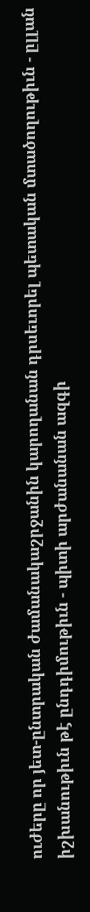ուժերը որ յետ-ընտրական ժամանակաշրջանին կարողանան դրսեւորել պետական մտածողութիւն - ըլլան իշխանութիւն թէ ընդդիմութիւն - պիտի արժանանան ազգի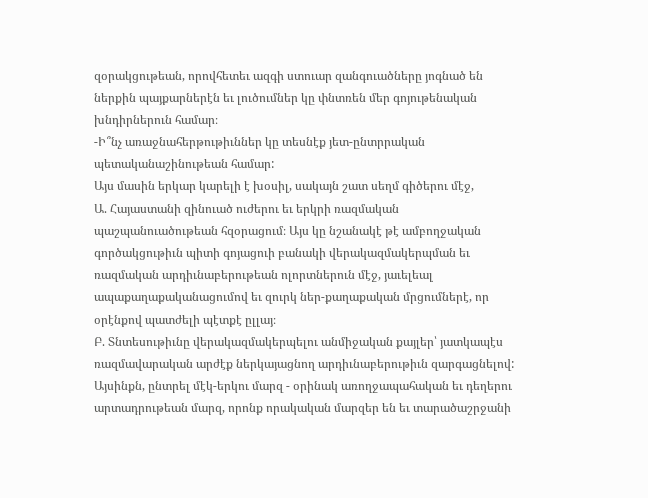զօրակցութեան, որովհետեւ ազգի ստուար զանգուածները յոգնած են ներքին պայքարներէն եւ լուծումներ կը փնտռեն մեր գոյութենական խնդիրներուն համար։
-Ի՞նչ առաջնահերթութիւններ կը տեսնէք յետ-ընտրրական պետականաշինութեան համար:
Այս մասին երկար կարելի է խօսիլ, սակայն շատ սեղմ գիծերու մէջ,
Ա. Հայաստանի զինուած ուժերու եւ երկրի ռազմական պաշպանուածութեան հզօրացում։ Այս կը նշանակէ թէ ամբողջական գործակցութիւն պիտի գոյացուի բանակի վերակազմակերպման եւ ռազմական արդիւնաբերութեան ոլորտներուն մէջ, յաւելեալ ապաքաղաքականացումով եւ զուրկ ներ-քաղաքական մրցումներէ, որ օրէնքով պատժելի պէտքէ ըլլայ։
Բ. Տնտեսութիւնը վերակազմակերպելու անմիջական քայլեր՝ յատկապէս ռազմավարական արժէք ներկայացնող արդիւնաբերութիւն զարգացնելով: Այսինքն, ընտրել մէկ-երկու մարզ - օրինակ առողջապահական եւ դեղերու արտադրութեան մարզ, որոնք որակական մարզեր են եւ տարածաշրջանի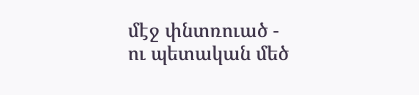մէջ փնտռուած - ու պետական մեծ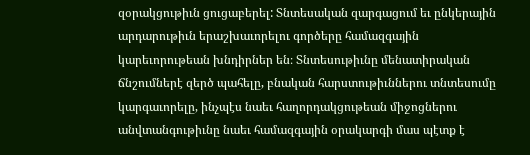զօրակցութիւն ցուցաբերել: Տնտեսական զարգացում եւ ընկերային արդարութիւն երաշխաւորելու գործերը համազգային կարեւորութեան խնդիրներ են։ Տնտեսութիւնը մենատիրական ճնշումներէ զերծ պահելը, բնական հարստութիւններու տնտեսումը կարգաւորելը, ինչպէս նաեւ հաղորդակցութեան միջոցներու անվտանգութիւնը նաեւ համազգային օրակարգի մաս պէտք է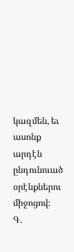կազմեն, եւ ասոնք արդէն ընդունուած օրէնքներու միջոցով։
Գ.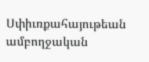Սփիւռքահայութեան ամբողջական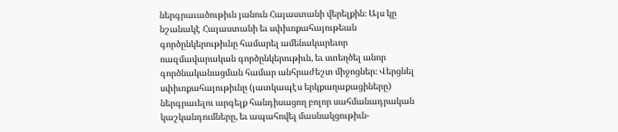ներգրաւածութիւն յանուն Հայաստանի վերելքին։ Այս կը նշանակէ Հայաստանի եւ սփիւռքահայութեան գործընկերութիւնը համարել ամենակարեւոր ռազմավարական գործընկերութիւն, եւ ստեղծել անոր գործնականացման համար անհրաժեշտ միջոցներ։ Վերցնել սփիւռքահայութիւնը (յատկապէս երկքաղաքացիները) ներգրաւելու արգելք հանդիսացող բոլոր սահմանադրական կաշկանդումները, եւ ապահովել մասնակցութիւն-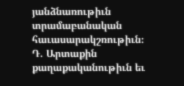յանձնառութիւն տրամաբանական հաւասարակշռութիւն։
Դ. Արտաքին քաղաքականութիւն եւ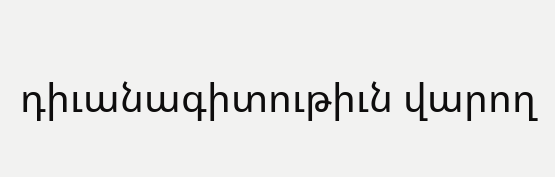դիւանագիտութիւն վարող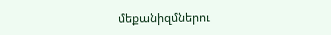մեքանիզմներու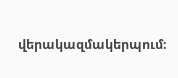վերակազմակերպում։